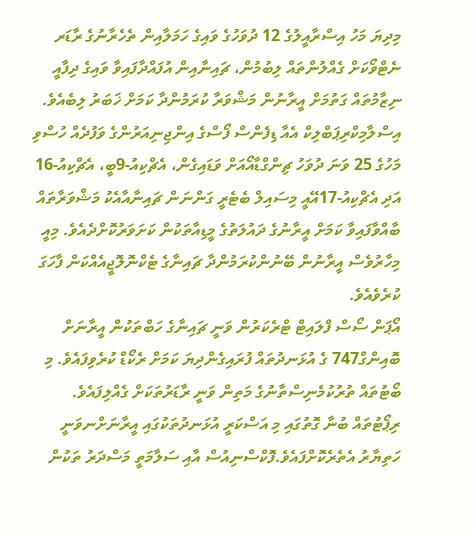މިދިޔަ މަހު އިސްރާއީލުގެ 12 ދުވަހުގެ ވައިގެ ހަމަލާއިން ތެހެރާނުގެ ރާޑަރ ނެޓްވޯކަށް ގެއްލުންތައް ލިބުމުން، ޗައިނާއިން އުފައްދާފައިވާ ވައިގެ ދިފާއީ ނިޒާމުތައް ގަތުމަށް އީރާނުން މަޝްވަރާ ކުރަމުންދާ ކަމަށް ޚަބަރު ލިބެއެވެ.
އިސްލާމިކްރިޕަބްލިކް އެއާ ޑިފެންސް ފޯސްގެ އިންޖިނިއަރުންގެ ވަފުދެއް ހުސްވި މަހުގެ 25 ވަނަ ދުވަހު ޗިންގްޑާއޯއަށް ވަޑައިގެން، އެޗްކިއު‐9ބީ، އެޗްކިއު‐16 އަދި އެޗްކިއު‐17އޭއީ މިސައިލް ބެޓެރީ ގަންނަން ޗައިނާއާއެކު މަޝްވަރާތައް ބާއްވާފައިވާ ކަމަށް އީރާނުގެ ދައުލަތުގެ މީޑިއާތަކުން ކަށަވަރުކޮށްދެއެވެ. މިއީ މިހާރުވެސް އީރާނުން ބޭނުންކުރަމުންދާ ޗައިނާގެ ޓެކްނޮލޮޖީއެއްކަން ފާހަގަ ކުރެވެއެވެ.
އޯޕަން ސޯސް ފްލައިޓް ޓްރެކަރުން ވަނީ ޗައިނާގެ ހަބްތަކުން އީރާނަށް ބޮއިންގް747 ގެ އުޅަނދުތައް ފުރައިގެންދިޔަ ކަމަށް ރެކޯޑް ކުރެވިފައެވެ. މި ބޯޓުތައް ތުރުކުމެނިސްތާނުގެ މަތިން ވަނީ ރާޑަރުތަކަށް ގެއްލިފައެވެ. ރިޕޯޓުތައް ބުނާ ގޮތުގައި މި އަސްކަރީ އުޅަނދުތަކުގައި އީރާނަށްނވަނީ ހަތިޔާރު އެތެރެކޮށްފައެވެ.ފޮކްސްނިއުސް އާއި ސަލާމަތީ މަސްދަރު ތަކުން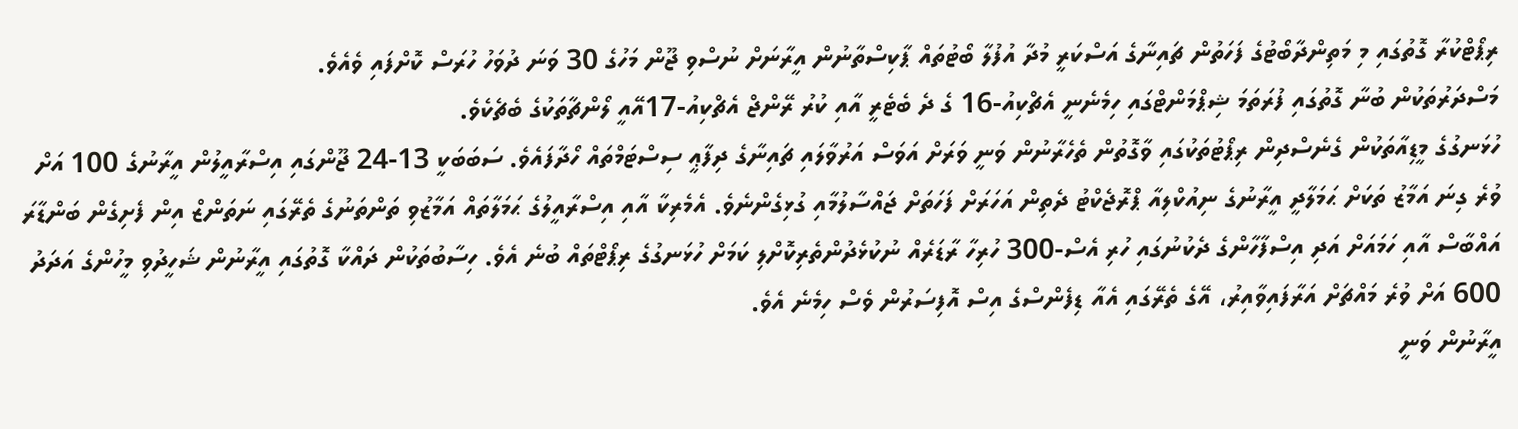ރިޕޯޓްކުރާ ގޮތުގައި މި މަތިންދާބޯޓުގެ ފަހަތުން ޗައިނާގެ އަސްކަރީ މުދާ އުފުލާ ބޯޓުތައް ޕާކިސްތާނުން އީރާނަށް ނުސްވި ޖޫން މަހުގެ 30 ވަނަ ދުވަހު ހުރަސް ކޮށްފައި ވެއެވެ.
މަސްދަރުތަކުން ބުނާ ގޮތުގައި ފުރަތަމަ ޝިޕްމަންޓްގައި ހިމެނެނީ އެޗްކިއު-16 ގެ ދެ ބެޓެރީ އާއި ކުރު ރޭންޖް އެޗްކިއު-17އޭއީ ލޯންޗާތަކުގެ ބެޗެކެވެ.
ހުޅަނގުގެ މީޑިއާތަކުން ގެނެސްދިން ރިޕޯޓުތަކުގައި ވާގޮތުން ތެހެރާނުން ވަނީ ވަރަށް އަވަސް އަރުވާލައި ޗައިނާގެ ދިފާޢީ ސިސްޓަމްތައް ހޯދާފައެވެ. ސަބަބަކީ 13-24 ޖޫންގައި އިސްރާއީލުން އީރާނުގެ 100 އަށް ވުރެ ގިނަ އަމާޒު ތަކަށް ޙަމަލާދީ އީރާނުގެ ނިއުކްލިއާ ޕްރޮޖެކްޓު ދެތިން އަހަރަށް ފަހަތަށް ޖައްސާލުމާއި ގުޅިގެންނެވެ. އެމެރިކާ އާއި އިސްރާއީލުގެ ޙަމަލާތައް އަމާޒުވި ތަންތަނުގެ ތެރޭގައި ނަތަންޒް އިން ފެށިގެން ބަންޑާރަ އައްބާސް އާއި ހަމައަށް އަދި އިސްފާހާންގެ ދެކުނުގައި ހުރި އެސް-300 ހުރިހާ ރާޑަރެއް ނުކުޅެދުންތެރިކޮށްލި ކަމަށް ހުޅަނގުގެ ރިޕޯޓްތައް ބުނެ އެވެ. ހިސާބުތަކުން ދައްކާ ގޮތުގައި އީރާނުން ޝަހީދުވި މީހުންގެ އަދަދު 600 އަށް ވުރެ މައްޗަށް އަރާފައިވާއިރު، އޭގެ ތެރޭގައި އެއާ ޑިފެންސްގެ އިސް އޮފިސަރުން ވެސް ހިމެނެ އެވެ.
އީރާނުން ވަނީ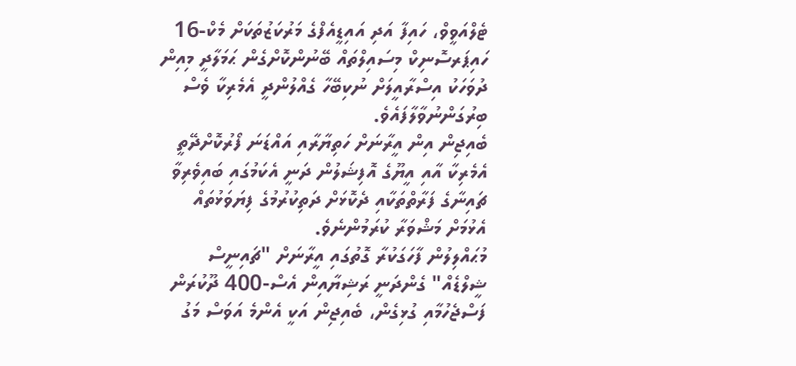ޓެލްއަވީވް، ހައިފާ އަދި އައިޑީއެފްގެ މަރުކަޒުތަކަށް މެކް‐16 ހައިޕަރސޮނިކް މިސައިލްތައް ބޭނުންކޮށްގެން ޙަމަލާދީ މިއިން ދުވަހަކު އިސްރާއީލަށް ނުކިބޭހާ ގެއްލުންދީ އެމެރިކާ ވެސް ބިރުގަންނުވާލާފައެވެ.
ބެއިޖިން އިން އީރާނަށް ހަތިޔާރާއި އައްޑަނަ ފޯރުކޮށްދޭތީ އެމެރިކާ އާއި އީޔޫގެ އޮފިޝަލުން ދަނީ އެކަމުގައި ބައިވެރިވާ ޗައިނާގެ ފަރާތްތަކާއި ދެކޮޅަށް ދަތިކުރުމުގެ ފިޔަވަޅުތައް އެޅުމަށް މަޝްވަރާ ކުރަމުންނެވެ.
މުޙައްލިލުން ފާހަގަކުރާ ގޮތުގައި އީރާނަށް "ޗައިނީސް ޝީލްޑެއް" ގެންދަނީ ރަޝިޔާއިން އެސް-400 ދޫކުރަން ފަސްޖެހުމާއި ގުޅިގެން، ބެއިޖިން އަކީ އެންމެ އަވަސް މަގު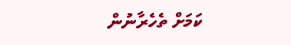ކަމަށް ތެހެރާނުން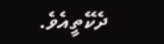ދެކޭތީއެވެ.